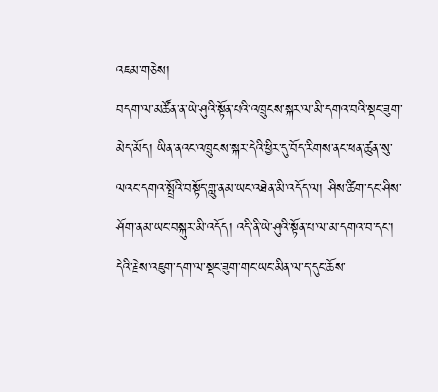འཇམ་གཅེས།
བདག་ལ་མཚོན་ན་ཡེ་ཤུའི་སྟོན་པའི་འཁྲུངས་སྐར་ལ་མི་དགའ་བའི་སྡང་ཟུག་མེད་མོད། ཡིན་ནའང་འཁྲུངས་སྐར་དེའི་ཕྱིར་དུ་བོད་རིགས་ནང་ཕན་ཚུན་སུ་ལའང་དགའ་སྤྲོའི་བསྟོད་གླུ་ནམ་ཡང་འཐེན་མི་འདོད་ལ། ཤིས་ཚིག་དང་ཤིས་ཤོག་ནམ་ཡང་བསྐུར་མི་འདོད། འདི་ནི་ཡེ་ཤུའི་སྟོན་པ་ལ་མ་དགའ་བ་དང་། དེའི་རྗེས་འཇུག་དག་ལ་སྡང་ཟུག་གང་ཡང་མིན་ལ་ད་དུང་ཆོས་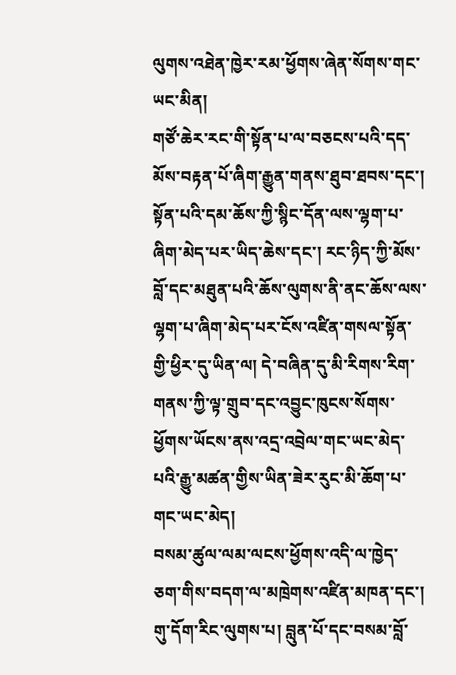ལུགས་འཐེན་ཁྱེར་རམ་ཕྱོགས་ཞེན་སོགས་གང་ཡང་མིན།
གཙོ་ཆེར་རང་གི་སྟོན་པ་ལ་བཅངས་པའི་དད་མོས་བརྟན་པོ་ཞིག་རྒྱུན་གནས་ཐུབ་ཐབས་དང་། སྟོན་པའི་དམ་ཆོས་ཀྱི་སྙིང་དོན་ལས་ལྷག་པ་ཞིག་མེད་པར་ཡིད་ཆེས་དང་། རང་ཉིད་ཀྱི་མོས་བློ་དང་མཐུན་པའི་ཆོས་ལུགས་ནི་ནང་ཆོས་ལས་ལྷག་པ་ཞིག་མེད་པར་ངོས་འཛིན་གསལ་སྟོན་གྱི་ཕྱིར་དུ་ཡིན་ལ། དེ་བཞིན་དུ་མི་རིགས་རིག་གནས་ཀྱི་ལྟ་གྲུབ་དང་འབྱུང་ཁུངས་སོགས་ཕྱོགས་ཡོངས་ནས་འདྲ་འབྲེལ་གང་ཡང་མེད་པའི་རྒྱུ་མཚན་གྱིས་ཡིན་ཟེར་རུང་མི་ཆོག་པ་གང་ཡང་མེད།
བསམ་ཚུལ་ལམ་ལངས་ཕྱོགས་འདི་ལ་ཁྱེད་ཅག་གིས་བདག་ལ་མཁྲེགས་འཛིན་མཁན་དང་། གུ་དོག་རིང་ལུགས་པ། བླུན་པོ་དང་བསམ་བློ་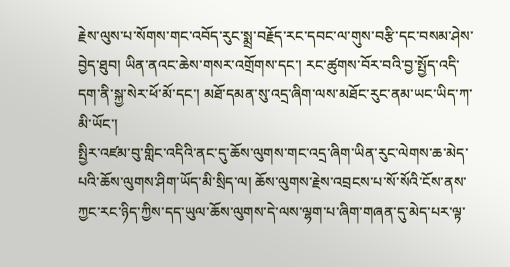རྗེས་ལུས་པ་སོགས་གང་འབོད་རུང་སྨྲ་བརྗོད་རང་དབང་ལ་གུས་བརྩི་དང་བསམ་ཤེས་བྱེད་ཐུབ། ཡིན་ནའང་ཆེས་གསར་འགྲོགས་དང་། རང་ཚུགས་བོར་བའི་བྱ་སྤྱོད་འདི་དག་ནི་སྐྱ་སེར་ཕོ་མོ་དང་། མཐོ་དམན་སུ་འདྲ་ཞིག་ལས་མཐོང་རུང་ནམ་ཡང་ཡིད་ཀ་མི་ཡོང་།
སྤྱིར་འཛམ་བུ་གླིང་འདིའི་ནང་དུ་ཆོས་ལུགས་གང་འདྲ་ཞིག་ཡིན་རུང་ལེགས་ཆ་མེད་པའི་ཆོས་ལུགས་ཤིག་ཡོད་མི་སྲིད་ལ། ཆོས་ལུགས་རྗེས་འབྲངས་པ་སོ་སོའི་ངོས་ནས་ཀྱང་རང་ཉིད་ཀྱིས་དད་ཡུལ་ཆོས་ལུགས་དེ་ལས་ལྷག་པ་ཞིག་གཞན་དུ་མེད་པར་ལྟ་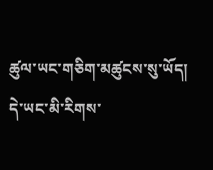ཚུལ་ཡང་གཅིག་མཚུངས་སུ་ཡོད། དེ་ཡང་མི་རིགས་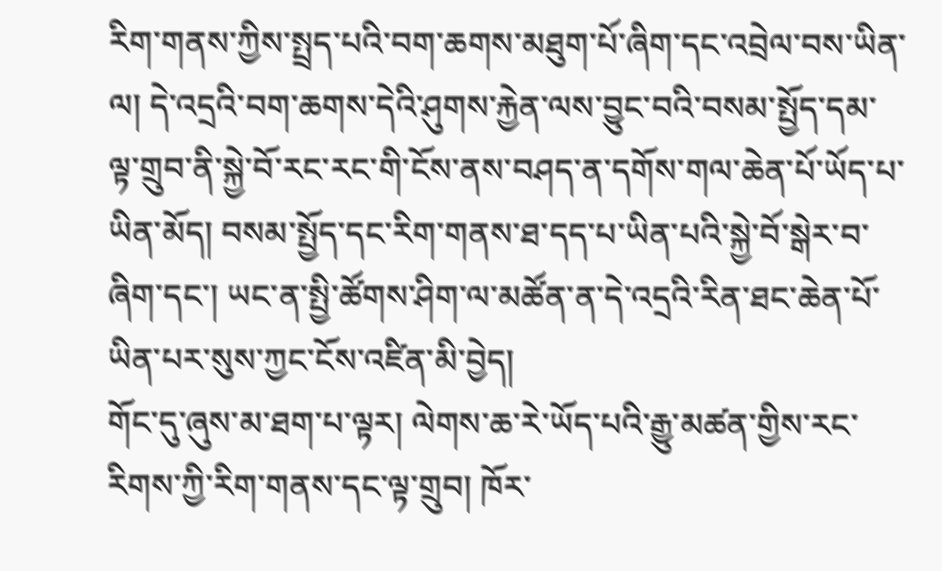རིག་གནས་ཀྱིས་སྤྲད་པའི་བག་ཆགས་མཐུག་པོ་ཞིག་དང་འབྲེལ་བས་ཡིན་ལ། དེ་འདྲའི་བག་ཆགས་དེའི་ཤུགས་རྐྱེན་ལས་བྱུང་བའི་བསམ་སྤྱོད་དམ་ལྟ་གྲུབ་ནི་སྐྱེ་བོ་རང་རང་གི་ངོས་ནས་བཤད་ན་དགོས་གལ་ཆེན་པོ་ཡོད་པ་ཡིན་མོད། བསམ་སྤྱོད་དང་རིག་གནས་ཐ་དད་པ་ཡིན་པའི་སྐྱེ་བོ་སྒེར་བ་ཞིག་དང་། ཡང་ན་སྤྱི་ཚོགས་ཤིག་ལ་མཚོན་ན་དེ་འདྲའི་རིན་ཐང་ཆེན་པོ་ཡིན་པར་སུས་ཀྱང་ངོས་འཛིན་མི་བྱེད།
གོང་དུ་ཞུས་མ་ཐག་པ་ལྟར། ལེགས་ཆ་རེ་ཡོད་པའི་རྒྱུ་མཚན་གྱིས་རང་རིགས་ཀྱི་རིག་གནས་དང་ལྟ་གྲུབ། ཁོར་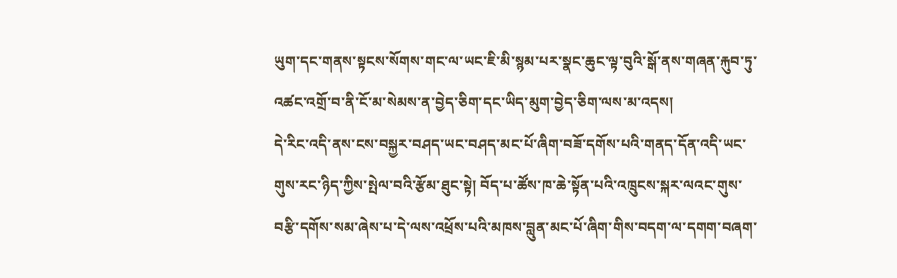ཡུག་དང་གནས་སྟངས་སོགས་གང་ལ་ཡང་ཇི་མི་སྙམ་པར་སྣང་ཆུང་ལྟ་བུའི་སྒོ་ནས་གཞན་རྐུབ་ཏུ་འཚང་འགྲོ་བ་ནི་ངོ་མ་སེམས་ན་བྱེད་ཅིག་དང་ཡིད་མུག་བྱེད་ཅིག་ལས་མ་འདས།
དེ་རིང་འདི་ནས་ངས་བསྐྱར་བཤད་ཡང་བཤད་མང་པོ་ཞིག་བཟོ་དགོས་པའི་གནད་དོན་འདི་ཡང་གུས་རང་ཉིད་ཀྱིས་སྤེལ་བའི་རྩོམ་ཐུང་སྟེ། བོད་པ་ཚོས་ཁ་ཆེ་སྟོན་པའི་འཁྲུངས་སྐར་ལའང་གུས་བརྩི་དགོས་སམ་ཞེས་པ་དེ་ལས་འཕྲོས་པའི་མཁས་བླུན་མང་པོ་ཞིག་གིས་བདག་ལ་དགག་བཞག་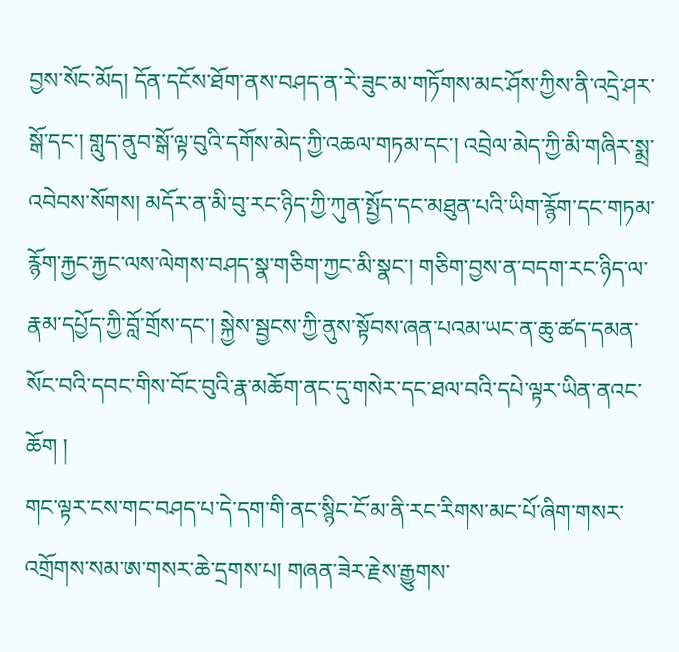བྱས་སོང་མོད། དོན་དངོས་ཐོག་ནས་བཤད་ན་རེ་ཟུང་མ་གཏོགས་མང་ཤོས་ཀྱིས་ནི་འདྲེ་ཤར་སྒོ་དང་། གླུད་ནུབ་སྒོ་ལྟ་བུའི་དགོས་མེད་ཀྱི་འཆལ་གཏམ་དང་། འབྲེལ་མེད་ཀྱི་མི་གཞིར་སྨྲ་འབེབས་སོགས། མདོར་ན་མི་བུ་རང་ཉིད་ཀྱི་ཀུན་སྤྱོད་དང་མཐུན་པའི་ཡིག་རྙོག་དང་གཏམ་རྙོག་རྐྱང་རྐྱང་ལས་ལེགས་བཤད་སྣ་གཅིག་ཀྱང་མི་སྣང་། གཅིག་བྱས་ན་བདག་རང་ཉིད་ལ་རྣམ་དཔྱོད་ཀྱི་བློ་གྲོས་དང་། སྐྱེས་སྦྱངས་ཀྱི་ནུས་སྟོབས་ཞན་པའམ་ཡང་ན་ཆུ་ཚད་དམན་སོང་བའི་དབང་གིས་བོང་བུའི་རྣ་མཆོག་ནང་དུ་གསེར་དང་ཐལ་བའི་དཔེ་ལྟར་ཡིན་ནའང་ཆོག །
གང་ལྟར་ངས་གང་བཤད་པ་དེ་དག་གི་ནང་སྙིང་ངོ་མ་ནི་རང་རིགས་མང་པོ་ཞིག་གསར་འགྲོགས་སམ་ཨ་གསར་ཆེ་དྲགས་པ། གཞན་ཟེར་རྗེས་རྒྱུགས་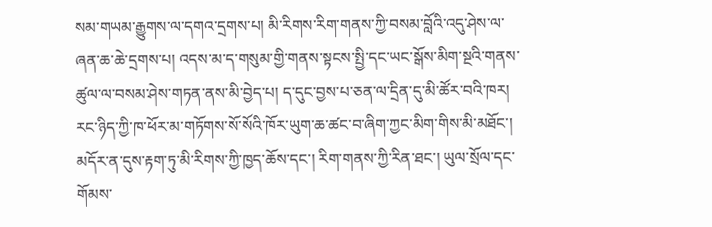སམ་གཡམ་རྒྱུགས་ལ་དགའ་དྲགས་པ། མི་རིགས་རིག་གནས་ཀྱི་བསམ་བློའི་འདུ་ཤེས་ལ་ཞན་ཆ་ཆེ་དྲགས་པ། འདས་མ་ད་གསུམ་གྱི་གནས་སྟངས་སྤྱི་དང་ཡང་སྒོས་མིག་སྔའི་གནས་ཚུལ་ལ་བསམ་ཤེས་གཏན་ནས་མི་བྱེད་པ། ད་དུང་བྱས་པ་ཅན་ལ་དྲིན་དུ་མི་ཚོར་བའི་ཁར། རང་ཉིད་ཀྱི་ཁ་ཕོར་མ་གཏོགས་སོ་སོའི་ཁོར་ཡུག་ཆ་ཚང་བ་ཞིག་ཀྱང་མིག་གིས་མི་མཐོང་།
མདོར་ན་དུས་རྟག་ཏུ་མི་རིགས་ཀྱི་ཁྱད་ཆོས་དང་། རིག་གནས་ཀྱི་རིན་ཐང་། ཡུལ་སྲོལ་དང་གོམས་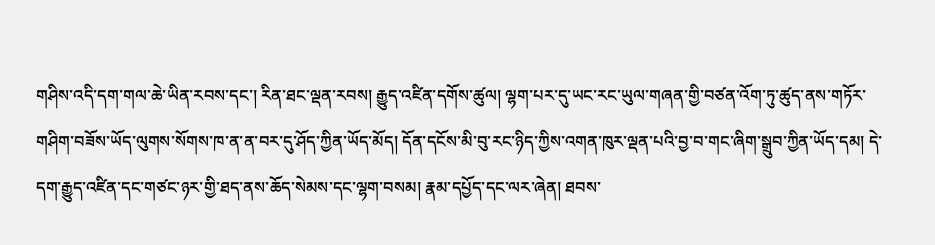གཤིས་འདི་དག་གལ་ཆེ་ཡིན་རབས་དང་། རིན་ཐང་ལྡན་རབས། རྒྱུད་འཛིན་དགོས་ཚུལ། ལྷག་པར་དུ་ཡང་རང་ཡུལ་གཞན་གྱི་བཙན་འོག་ཏུ་ཚུད་ནས་གཏོར་གཤིག་བཟོས་ཡོད་ལུགས་སོགས་ཁ་ན་ན་བར་དུ་ཤོད་ཀྱིན་ཡོད་མོད། དོན་དངོས་མི་བུ་རང་ཉིད་ཀྱིས་འགན་ཁུར་ལྡན་པའི་བྱ་བ་གང་ཞིག་སྒྲུབ་ཀྱིན་ཡོད་དམ། དེ་དག་རྒྱུད་འཛིན་དང་གཙང་ཉར་གྱི་ཐད་ནས་ཆོད་སེམས་དང་ལྷག་བསམ། རྣམ་དཔྱོད་དང་ལར་ཞེན། ཐབས་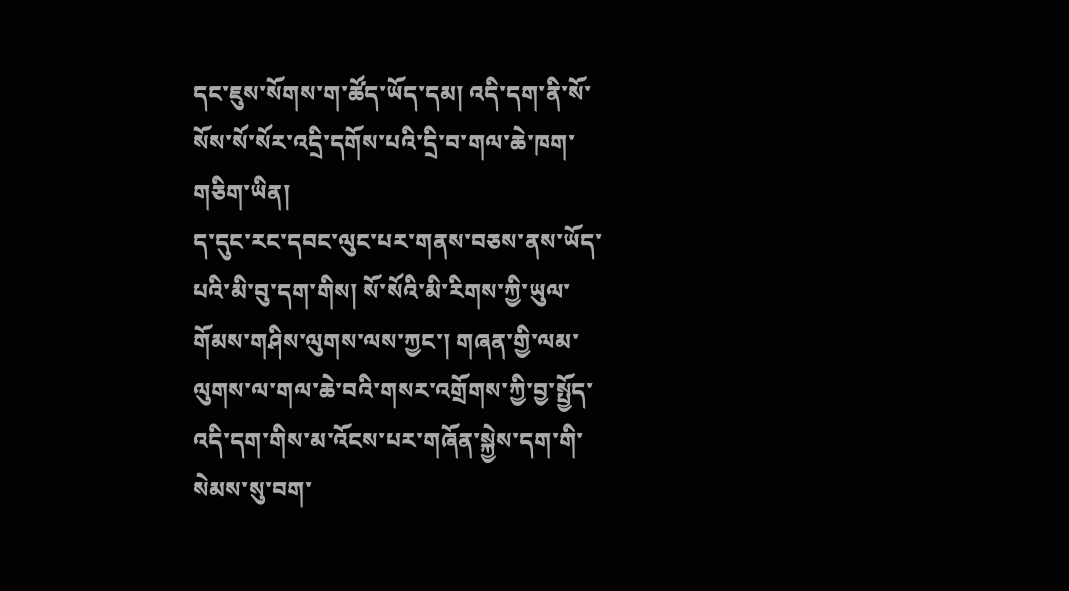དང་ཇུས་སོགས་ག་ཚོད་ཡོད་དམ། འདི་དག་ནི་སོ་སོས་སོ་སོར་འདྲི་དགོས་པའི་དྲི་བ་གལ་ཆེ་ཁག་གཅིག་ཡིན།
ད་དུང་རང་དབང་ལུང་པར་གནས་བཅས་ནས་ཡོད་པའི་མི་བུ་དག་གིས། སོ་སོའི་མི་རིགས་ཀྱི་ཡུལ་གོམས་གཤིས་ལུགས་ལས་ཀྱང་། གཞན་གྱི་ལམ་ལུགས་ལ་གལ་ཆེ་བའི་གསར་འགྲོགས་ཀྱི་བྱ་སྤྱོད་འདི་དག་གིས་མ་འོངས་པར་གཞོན་སྐྱེས་དག་གི་སེམས་སུ་བག་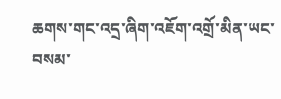ཆགས་གང་འདྲ་ཞིག་འཇོག་འགྲོ་མིན་ཡང་བསམ་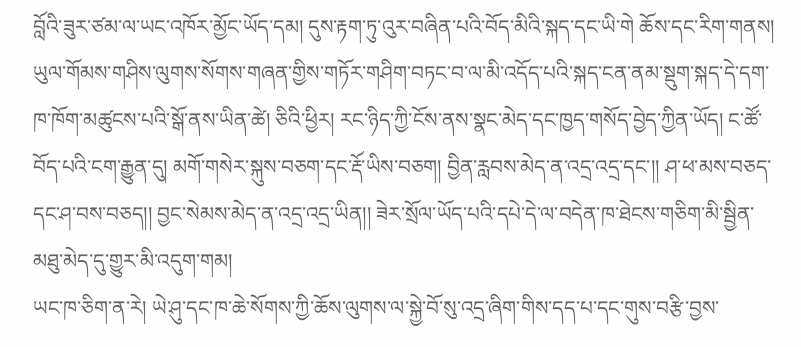བློའི་ཟུར་ཙམ་ལ་ཡང་འཁོར་མྱོང་ཡོད་དམ། དུས་རྟག་ཏུ་འུར་བཞིན་པའི་བོད་མིའི་སྐད་དང་ཡི་གེ ཆོས་དང་རིག་གནས། ཡུལ་གོམས་གཤིས་ལུགས་སོགས་གཞན་གྱིས་གཏོར་གཤིག་བཏང་བ་ལ་མི་འདོད་པའི་སྐད་ངན་ནམ་སྡུག་སྐད་དེ་དག་ཁ་ཁོག་མཚུངས་པའི་སྒོ་ནས་ཡིན་ཚེ། ཅིའི་ཕྱིར། རང་ཉིད་ཀྱི་ངོས་ནས་སྣང་མེད་དང་ཁྱད་གསོད་བྱེད་ཀྱིན་ཡོད། ང་ཚོ་བོད་པའི་ངག་རྒྱུན་དུ། མགོ་གསེར་སྐུས་བཅག་དང་རྡོ་ཡིས་བཅག། བྱིན་རླབས་མེད་ན་འདྲ་འདྲ་དང་།། ཤ་ཕ་མས་བཅད་དང་ཤ་བས་བཅད།། བྱང་སེམས་མེད་ན་འདྲ་འདྲ་ཡིན།། ཟེར་སྲོལ་ཡོད་པའི་དཔེ་དེ་ལ་བདེན་ཁ་ཐེངས་གཅིག་མི་སྦྱིན་མཐུ་མེད་དུ་གྱུར་མི་འདུག་གམ།
ཡང་ཁ་ཅིག་ན་རེ། ཡེ་ཤུ་དང་ཁ་ཆེ་སོགས་ཀྱི་ཆོས་ལུགས་ལ་སྐྱེ་བོ་སུ་འདྲ་ཞིག་གིས་དད་པ་དང་གུས་བརྩི་བྱས་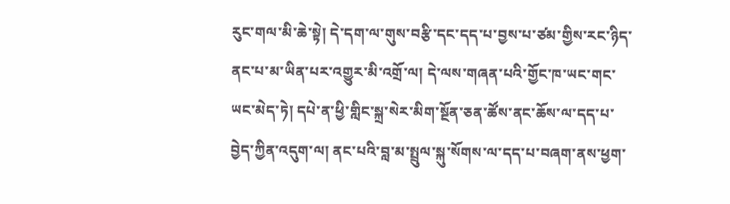རུང་གལ་མི་ཆེ་སྟེ། དེ་དག་ལ་གུས་བརྩི་དང་དད་པ་བྱས་པ་ཙམ་གྱིས་རང་ཉིད་ནང་པ་མ་ཡིན་པར་འགྱུར་མི་འགྲོ་ལ། དེ་ལས་གཞན་པའི་གྱོང་ཁ་ཡང་གང་ཡང་མེད་ཏེ། དཔེ་ན་ཕྱི་གླིང་སྐྲ་སེར་མིག་སྔོན་ཅན་ཚོས་ནང་ཆོས་ལ་དད་པ་བྱེད་ཀྱིན་འདུག་ལ། ནང་པའི་བླ་མ་སྤྲུལ་སྐུ་སོགས་ལ་དད་པ་བཞག་ནས་ཕྱག་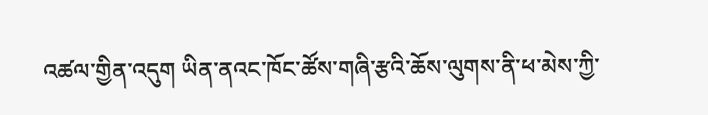འཚལ་གྱིན་འདུག ཡིན་ནའང་ཁོང་ཚོས་གཞི་རྩའི་ཆོས་ལུགས་ནི་ཕ་མེས་ཀྱི་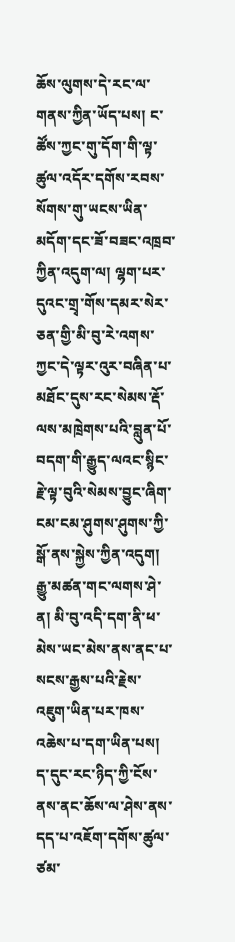ཆོས་ལུགས་དེ་རང་ལ་གནས་ཀྱིན་ཡོད་པས། ང་ཚོས་ཀྱང་གུ་དོག་གི་ལྟ་ཚུལ་འདོར་དགོས་རབས་སོགས་གུ་ཡངས་ཡིན་མདོག་དང་ཟོ་བཟང་འཁྲབ་ཀྱིན་འདུག་ལ། ལྷག་པར་དུའང་གྲྭ་གོས་དམར་སེར་ཅན་གྱི་མི་བུ་རེ་འགས་ཀྱང་དེ་ལྟར་འུར་བཞིན་པ་མཐོང་དུས་རང་སེམས་རྡོ་ལས་མཁྲེགས་པའི་བླུན་པོ་བདག་གི་རྒྱུད་ལའང་སྙིང་རྗེ་ལྟ་བུའི་སེམས་བྱུང་ཞིག་ངམ་ངམ་ཤུགས་ཤུགས་ཀྱི་སྒོ་ནས་སྐྱེས་ཀྱིན་འདུག།
རྒྱུ་མཚན་གང་ལགས་ཤེ་ན། མི་བུ་འདི་དག་ནི་ཕ་མེས་ཡང་མེས་ནས་ནང་པ་སངས་རྒྱས་པའི་རྗེས་འཇུག་ཡིན་པར་ཁས་འཆེས་པ་དག་ཡིན་པས། ད་དུང་རང་ཉིད་ཀྱི་ངོས་ནས་ནང་ཆོས་ལ་ཤེས་ནས་དད་པ་འཇོག་དགོས་ཚུལ་ཙམ་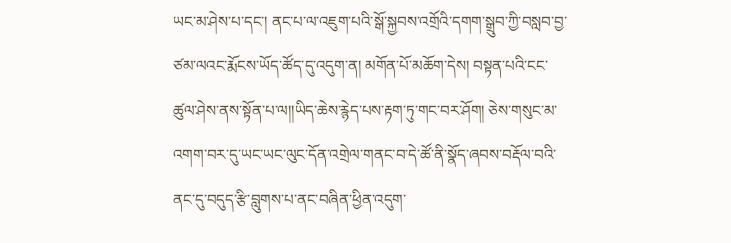ཡང་མ་ཤེས་པ་དང་། ནང་པ་ལ་འཇུག་པའི་སྒོ་སྐྱབས་འགྲོའི་དགག་སྒྲུབ་ཀྱི་བསླབ་བྱ་ཙམ་ལའང་རྨོངས་ཡོད་ཚོད་དུ་འདུག་ན། མགོན་པོ་མཆོག་དེས། བསྟན་པའི་ངང་ཚུལ་ཤེས་ནས་སྟོན་པ་ལ།།ཡིད་ཆེས་རྙེད་པས་རྟག་ཏུ་གང་བར་ཤོག། ཅེས་གསུང་མ་འགག་བར་དུ་ཡང་ཡང་ལུང་དོན་འགྲེལ་གནང་བ་དེ་ཚོ་ནི་སྣོད་ཞབས་བརྡོལ་བའི་ནང་དུ་བདུད་རྩི་བླུགས་པ་ནང་བཞིན་ཕྱིན་འདུག་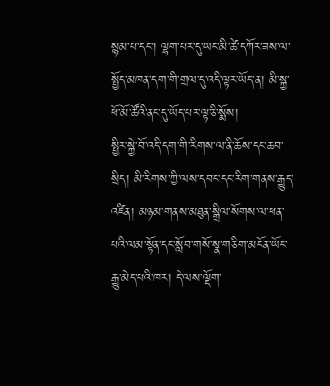སྙམ་པ་དང་། ལྷག་པར་དུ་ཡང་མི་ཚེ་དཀོར་ཟས་ལ་སྤྱོད་མཁན་དག་གི་གྲལ་དུ་འདི་ལྟར་ཡོད་ན། མི་སྐྱ་ཕོ་མོ་ཚོའི་ནང་དུ་ཡོད་པར་ལྟ་ཅི་སྨོས།
སྤྱིར་སྐྱེ་བོ་འདི་དག་གི་རིགས་ལ་ནི་ཆོས་དང་ཆབ་སྲིད། མི་རིགས་ཀྱི་ལས་དབང་དང་རིག་གནས་རྒྱུད་འཛིན། མཉམ་གནས་མཐུན་སྒྲིལ་སོགས་ལ་ཕན་པའི་ལམ་སྟོན་དང་སློབ་གསོ་སྣ་གཅིག་མངོན་ཡོང་རྒྱུ་མེད་པའི་ཁར། དེ་ལས་ལྡོག་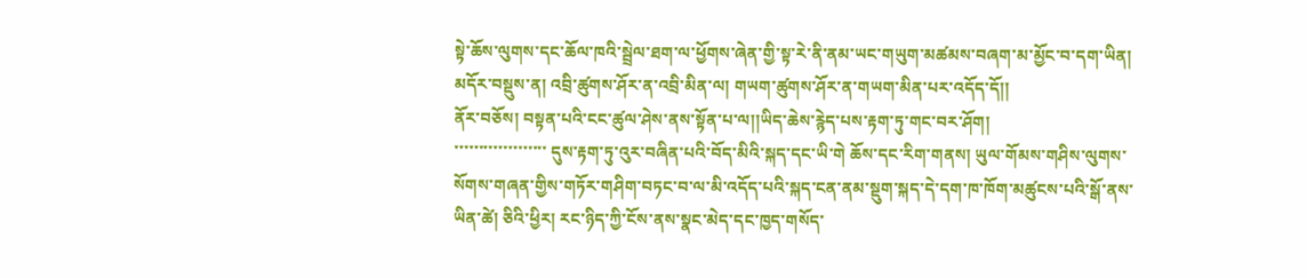སྟེ་ཆོས་ལུགས་དང་ཆོལ་ཁའི་སྦྲེལ་ཐག་ལ་ཕྱོགས་ཞེན་གྱི་སྟ་རེ་ནི་ནམ་ཡང་གཡུག་མཚམས་བཞག་མ་མྱོང་བ་དག་ཡིན། མདོར་བསྡུས་ན། འབྲི་ཚུགས་ཤོར་ན་འབྲི་མིན་ལ། གཡག་ཚུགས་ཤོར་ན་གཡག་མིན་པར་འདོད་དོ།།
ནོར་བཅོས། བསྟན་པའི་ངང་ཚུལ་ཤེས་ནས་སྟོན་པ་ལ།།ཡིད་ཆེས་རྙེད་པས་རྟག་ཏུ་གང་བར་ཤོག།
་་་་་་་་་་་་་་་་་་་ དུས་རྟག་ཏུ་འུར་བཞིན་པའི་བོད་མིའི་སྐད་དང་ཡི་གེ ཆོས་དང་རིག་གནས། ཡུལ་གོམས་གཤིས་ལུགས་སོགས་གཞན་གྱིས་གཏོར་གཤིག་བཏང་བ་ལ་མི་འདོད་པའི་སྐད་ངན་ནམ་སྡུག་སྐད་དེ་དག་ཁ་ཁོག་མཚུངས་པའི་སྒོ་ནས་ཡིན་ཚེ། ཅིའི་ཕྱིར། རང་ཉིད་ཀྱི་ངོས་ནས་སྣང་མེད་དང་ཁྱད་གསོད་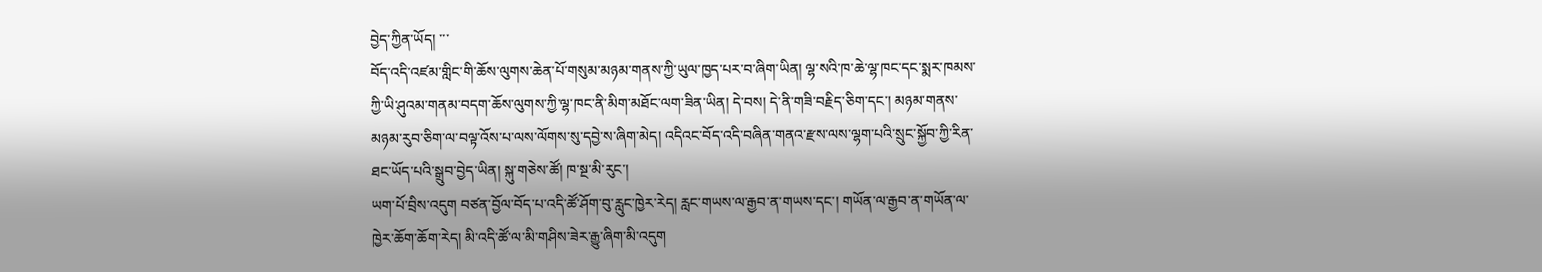བྱེད་ཀྱིན་ཡོད། ་་་
བོད་འདི་འཛམ་གླིང་གི་ཆོས་ལུགས་ཆེན་པོ་གསུམ་མཉམ་གནས་ཀྱི་ཡུལ་ཁྱད་པར་བ་ཞིག་ཡིན། ལྷ་སའི་ཁ་ཆེ་ལྷ་ཁང་དང་སྨར་ཁམས་ཀྱི་ཡི་ཤུའམ་གནམ་བདག་ཆོས་ལུགས་ཀྱི་ལྷ་ཁང་ནི་མིག་མཐོང་ལག་ཟིན་ཡིན། དེ་བས། དེ་ནི་གཟི་བརྗིད་ཅིག་དང་། མཉམ་གནས་མཉམ་རུབ་ཅིག་ལ་བལྟ་འོས་པ་ལས་ལོགས་སུ་དབྱེ་ས་ཞིག་མེད། འདིའང་བོད་འདི་བཞིན་གནའ་རྫས་ལས་ལྷག་པའི་སྲུང་སྐྱོབ་ཀྱི་རིན་ཐང་ཡོད་པའི་སྒྲུབ་བྱེད་ཡིན། སྐུ་གཅེས་ཚོ། ཁ་སྔ་མི་རུང་།
ཡག་པོ་བྲིས་འདུག བཙན་བྱོལ་བོད་པ་འདི་ཚོ་ཤོག་བུ་རླུང་ཁྱེར་རེད། རླང་གཡས་ལ་རྒྱབ་ན་གཡས་དང་། གཡོན་ལ་རྒྱབ་ན་གཡོན་ལ་ཁྱེར་ཆོག་ཆོག་རེད། མི་འདི་ཚོ་ལ་མི་གཤིས་ཟེར་རྒྱུ་ཞིག་མི་འདུག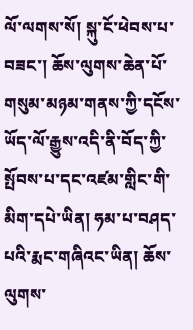ལོ་ལགས་སོ། སྐུ་ངོ་ཕེབས་པ་བཟང་། ཆོས་ལུགས་ཆེན་པོ་གསུམ་མཉམ་གནས་ཀྱི་དངོས་ཡོད་ལོ་རྒྱུས་འདི་ནི་བོད་ཀྱི་སྤོབས་པ་དང་འཛམ་གླིང་གི་མིག་དཔེ་ཡིན། ཧམ་པ་བཤད་པའི་རྨང་གཞིའང་ཡིན། ཆོས་ལུགས་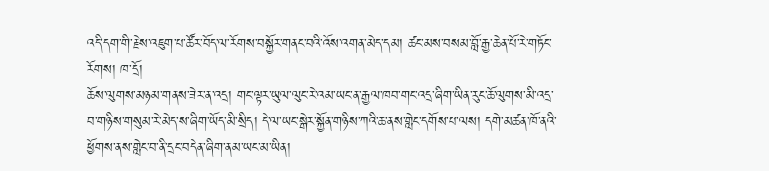འདི་དག་གི་རྗེས་འཇུག་པ་ཚོར་བོད་ལ་རོགས་བསྐྱོར་གནང་བའི་འོས་འགན་མེད་དམ། ཚང་མས་བསམ་བློ་རྒྱ་ཆེན་པོ་རེ་གཏོང་རོགས། ཁ་དྲོ།
ཆོས་ལུགས་མཉམ་གནས་ཟེར་ན་འདྲ། གང་ལྟར་ཡུལ་ལུང་རེ་འམ་ཡང་ན་རྒྱལ་ཁབ་གང་འདྲ་ཞིག་ཡིན་རུང་ཆོ་ལུགས་མི་འདྲ་བ་གཉིས་གསུམ་རེ་མེད་ས་ཞིག་ཡོད་མི་སྲིད། དེ་ལ་ཡང་སྒེར་སྐྱོན་གཉིས་ཀའི་ཆ་ནས་གླེང་དགོས་པ་ལས། དགེ་མཚན་ཁོ་ནའི་ཕྱོགས་ནས་གླེང་བ་ནི་དྲང་བདེན་ཞིག་ནམ་ཡང་མ་ཡིན།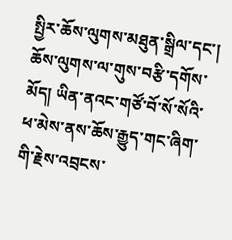སྤྱིར་ཆོས་ལུགས་མཐུན་སྒྲིལ་དང་། ཆོས་ལུགས་ལ་གུས་བརྩི་དགོས་མོད། ཡིན་ནའང་གཙོ་བོ་སོ་སོའི་ཕ་མེས་ནས་ཆོས་རྒྱུད་གང་ཞིག་གི་རྗེས་འབྲངས་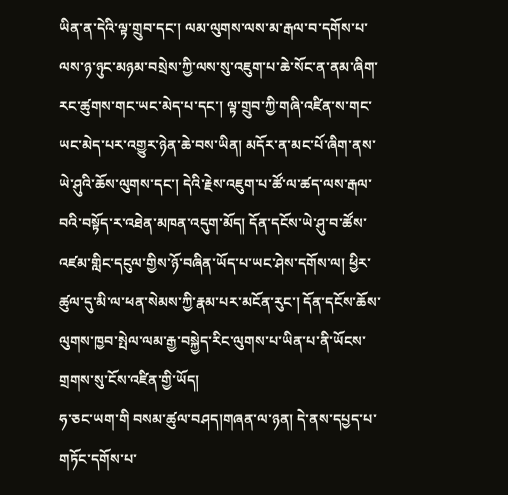ཡིན་ན་དེའི་ལྟ་གྲུབ་དང་། ལམ་ལུགས་ལས་མ་རྒལ་བ་དགོས་པ་ལས་ཉ་ཉུང་མཉམ་བསྲེས་ཀྱི་ལས་སུ་འཇུག་པ་ཆེ་སོང་ན་ནམ་ཞིག་རང་ཚུགས་གང་ཡང་མེད་པ་དང་། ལྟ་གྲུབ་ཀྱི་གཞི་འཛིན་ས་གང་ཡང་མེད་པར་འགྱུར་ཉེན་ཆེ་བས་ཡིན། མདོར་ན་མང་པོ་ཞིག་ནས་ཡེ་ཤུའི་ཆོས་ལུགས་དང་། དེའི་རྗེས་འཇུག་པ་ཚོ་ལ་ཚད་ལས་རྒལ་བའི་བསྟོད་ར་འཐེན་མཁན་འདུག་མོད། དོན་དངོས་ཡེ་ཤུ་བ་ཚོས་འཛམ་གླིང་དངུལ་གྱིས་ཉོ་བཞིན་ཡོད་པ་ཡང་ཤེས་དགོས་ལ། ཕྱིར་ཚུལ་དུ་མི་ལ་ཕན་སེམས་ཀྱི་རྣམ་པར་མངོན་རུང་། དོན་དངོས་ཆོས་ལུགས་ཁྱབ་སྤེལ་ལམ་རྒྱ་བསྐྱེད་རིང་ལུགས་པ་ཡིན་པ་ནི་ཡོངས་གྲགས་སུ་ངོས་འཛིན་གྱི་ཡོད།
ཧ་ཅང་ཡག་གི བསམ་ཚུལ་བཤད།གཞན་ལ་ཉན། དེ་ནས་དཔྱད་པ་གཏོང་དགོས་པ་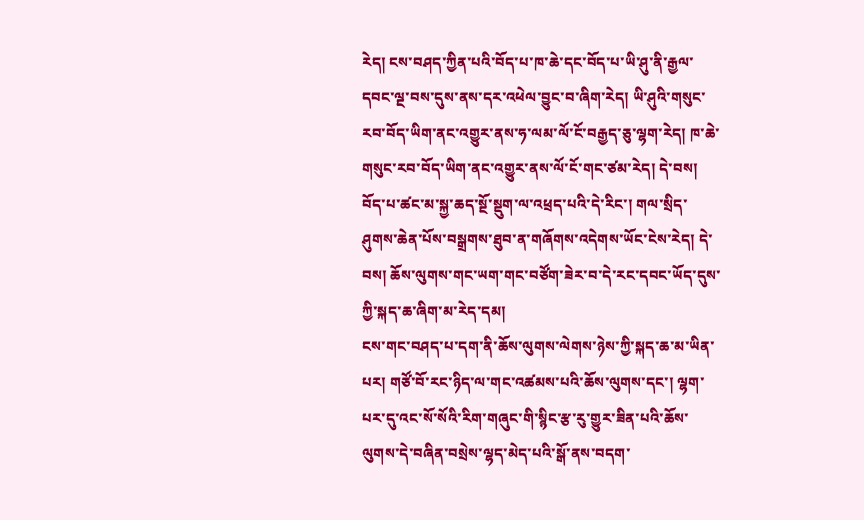རེད། ངས་བཤད་ཀྱིན་པའི་བོད་པ་ཁ་ཆེ་དང་བོད་པ་ཡི་ཤུ་ནི་རྒྱལ་དབང་ལྔ་བས་དུས་ནས་དར་འཕེལ་བྱུང་བ་ཞིག་རེད། ཡི་ཤུའི་གསུང་རབ་བོད་ཡིག་ནང་འགྱུར་ནས་ཧ་ལམ་ལོ་ངོ་བརྒྱད་ཅུ་ལྷག་རེད། ཁ་ཆེ་གསུང་རབ་བོད་ཡིག་ནང་འགྱུར་ནས་ལོ་ངོ་གང་ཙམ་རེད། དེ་བས། བོད་པ་ཚང་མ་སྐྱ་ཆད་སྔོ་སྡུག་ལ་འཕྲད་པའི་དེ་རིང་། གལ་སྲིད་ཤུགས་ཆེན་པོས་བསྒྲགས་ཐུབ་ན་གཞོགས་འདེགས་ཡོང་ངེས་རེད། དེ་བས། ཆོས་ལུགས་གང་ཡག་གང་བཙོག་ཟེར་བ་དེ་རང་དབང་ཡོད་དུས་ཀྱི་སྐད་ཆ་ཞིག་མ་རེད་དམ།
ངས་གང་བཤད་པ་དག་ནི་ཆོས་ལུགས་ལེགས་ཉེས་ཀྱི་སྐད་ཆ་མ་ཡིན་པར། གཙོ་བོ་རང་ཉིད་ལ་གང་འཚམས་པའི་ཆོས་ལུགས་དང་། ལྷག་པར་དུ་འང་སོ་སོའི་རིག་གཞུང་གི་སྙིང་རྩ་རུ་གྱུར་ཟིན་པའི་ཆོས་ལུགས་དེ་བཞིན་བསྲེས་ལྷད་མེད་པའི་སྒོ་ནས་བདག་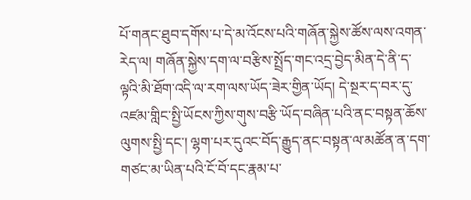པོ་གནང་ཐུབ་དགོས་པ་དེ་མ་འོངས་པའི་གཞོན་སྐྱེས་ཚོས་ལས་འགན་རེད་ལ། གཞོན་སྐྱེས་དག་ལ་བརྩིས་སྤྲོད་གང་འདྲ་བྱེད་མིན་དེ་ནི་ད་ལྟའི་མི་ཐོག་འདི་ལ་རག་ལས་ཡོད་ཟེར་གྱིན་ཡོད། དེ་སྔར་ད་བར་དུ་འཛམ་གླིང་སྤྱི་ཡོངས་ཀྱིས་གུས་བརྩི་ཡོད་བཞིན་པའི་ནང་བསྟན་ཆོས་ལུགས་སྤྱི་དང་། ལྷག་པར་དུའང་བོད་རྒྱུད་ནང་བསྟན་ལ་མཚོན་ན་དག་གཙང་མ་ཡིན་པའི་ངོ་བོ་དང་རྣམ་པ་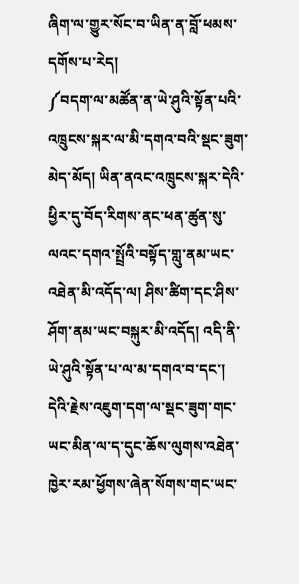ཞིག་ལ་གྱུར་སོང་བ་ཡིན་ན་བློ་ཕམས་དགོས་པ་རེད།
༼བདག་ལ་མཚོན་ན་ཡེ་ཤུའི་སྟོན་པའི་འཁྲུངས་སྐར་ལ་མི་དགའ་བའི་སྡང་ཟུག་མེད་མོད། ཡིན་ནའང་འཁྲུངས་སྐར་དེའི་ཕྱིར་དུ་བོད་རིགས་ནང་ཕན་ཚུན་སུ་ལའང་དགའ་སྤྲོའི་བསྟོད་གླུ་ནམ་ཡང་འཐེན་མི་འདོད་ལ། ཤིས་ཚིག་དང་ཤིས་ཤོག་ནམ་ཡང་བསྐུར་མི་འདོད། འདི་ནི་ཡེ་ཤུའི་སྟོན་པ་ལ་མ་དགའ་བ་དང་། དེའི་རྗེས་འཇུག་དག་ལ་སྡང་ཟུག་གང་ཡང་མིན་ལ་ད་དུང་ཆོས་ལུགས་འཐེན་ཁྱེར་རམ་ཕྱོགས་ཞེན་སོགས་གང་ཡང་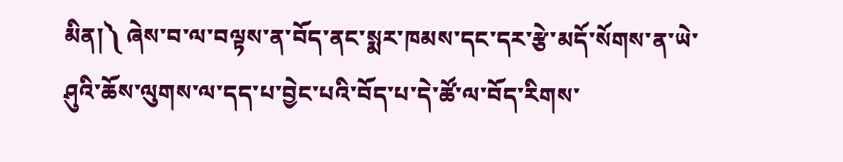མིན།༽ ཞེས་བ་ལ་བལྟས་ན་བོད་ནང་སྨར་ཁམས་དང་དར་རྩེ་མདོ་སོགས་ན་ཡེ་ཤུའི་ཆོས་ལུགས་ལ་དད་པ་བྱེང་པའི་བོད་པ་དེ་ཚོ་ལ་བོད་རིགས་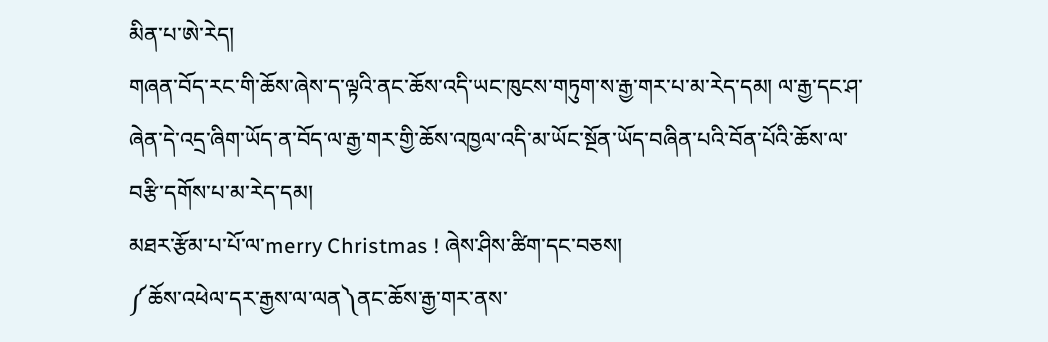མིན་པ་ཨེ་རེད།
གཞན་བོད་རང་གི་ཆོས་ཞེས་ད་ལྟའི་ནང་ཆོས་འདི་ཡང་ཁུངས་གཏུག་ས་རྒྱ་གར་པ་མ་རེད་དམ། ལ་རྒྱ་དང་ཤ་ཞེན་དེ་འདྲ་ཞིག་ཡོད་ན་བོད་ལ་རྒྱ་གར་གྱི་ཆོས་འཁྱལ་འདི་མ་ཡོང་སྔོན་ཡོད་བཞིན་པའི་བོན་པོའི་ཆོས་ལ་བརྩི་དགོས་པ་མ་རེད་དམ།
མཐར་རྩོམ་པ་པོ་ལ་merry Christmas ! ཞེས་ཤིས་ཚིག་དང་བཅས།
༼ཆོས་འཕེལ་དར་རྒྱས་ལ་ལན༽ནང་ཆོས་རྒྱ་གར་ནས་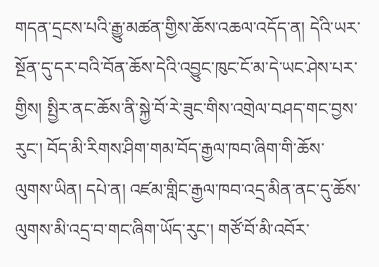གདན་དྲངས་པའི་རྒྱུ་མཚན་གྱིས་ཆོས་འཆལ་འདོད་ན། དེའི་ཡར་སྔོན་དུ་དར་བའི་བོན་ཆོས་དེའི་འབྱུང་ཁུང་ངོ་མ་དེ་ཡང་ཤེས་པར་གྱིས། སྤྱིར་ནང་ཆོས་ནི་སྐྱེ་བོ་རེ་ཟུང་གིས་འགྲེལ་བཤད་གང་བྱས་རུང་། བོད་མི་རིགས་ཤིག་གམ་བོད་རྒྱལ་ཁབ་ཞིག་གི་ཆོས་ལུགས་ཡིན། དཔེ་ན། འཛམ་གླིང་རྒྱལ་ཁབ་འདྲ་མིན་ནང་དུ་ཆོས་ལུགས་མི་འདྲ་བ་གང་ཞིག་ཡོད་རུང་། གཙོ་བོ་མི་འབོར་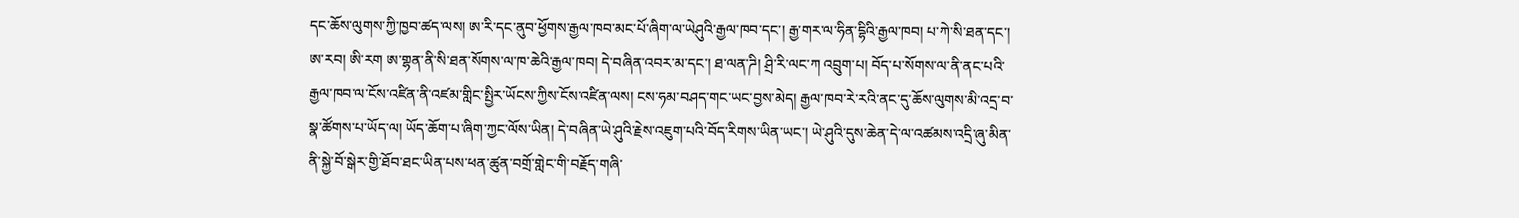དང་ཆོས་ལུགས་ཀྱི་ཁྱབ་ཚད་ལས། ཨ་རི་དང་ནུབ་ཕྱོགས་རྒྱལ་ཁབ་མང་པོ་ཞིག་ལ་ཡེཤུའི་རྒྱལ་ཁབ་དང་། རྒྱ་གར་ལ་ཧིན་དྷིའི་རྒྱལ་ཁབ། པ་ཀེ་སི་ཐན་དང་། ཨ་རབ། ཨི་རག ཨ་གྷན་ནི་སི་ཐན་སོགས་ལ་ཁ་ཆེའི་རྒྱལ་ཁབ། དེ་བཞིན་འབར་མ་དང་། ཐ་ལན་ཌི། ཤྲི་རི་ལང་ཀ འབྲུག་པ། བོད་པ་སོགས་ལ་ནི་ནང་པའི་རྒྱལ་ཁབ་ལ་ངོས་འཛིན་ནི་འཛམ་གླིང་སྤྱིར་ཡོངས་ཀྱིས་ངོས་འཛིན་ལས། ངས་ཧམ་བཤད་གང་ཡང་བྱས་མེད། རྒྱལ་ཁབ་རེ་རའི་ནང་དུ་ཆོས་ལུགས་མི་འདྲ་བ་སྣ་ཚོགས་པ་ཡོད་ལ། ཡོད་ཆོག་པ་ཞིག་ཀྱང་ལོས་ཡིན། དེ་བཞིན་ཡེ་ཤུའི་རྗེས་འཇུག་པའི་བོད་རིགས་ཡིན་ཡང་། ཡེ་ཤུའི་དུས་ཆེན་དེ་ལ་འཚམས་འདྲི་ཞུ་མིན་ནི་སྐྱེ་བོ་སྒེར་གྱི་ཐོབ་ཐང་ཡིན་པས་ཕན་ཚུན་བགྲོ་གླེང་གི་བརྗོད་གཞི་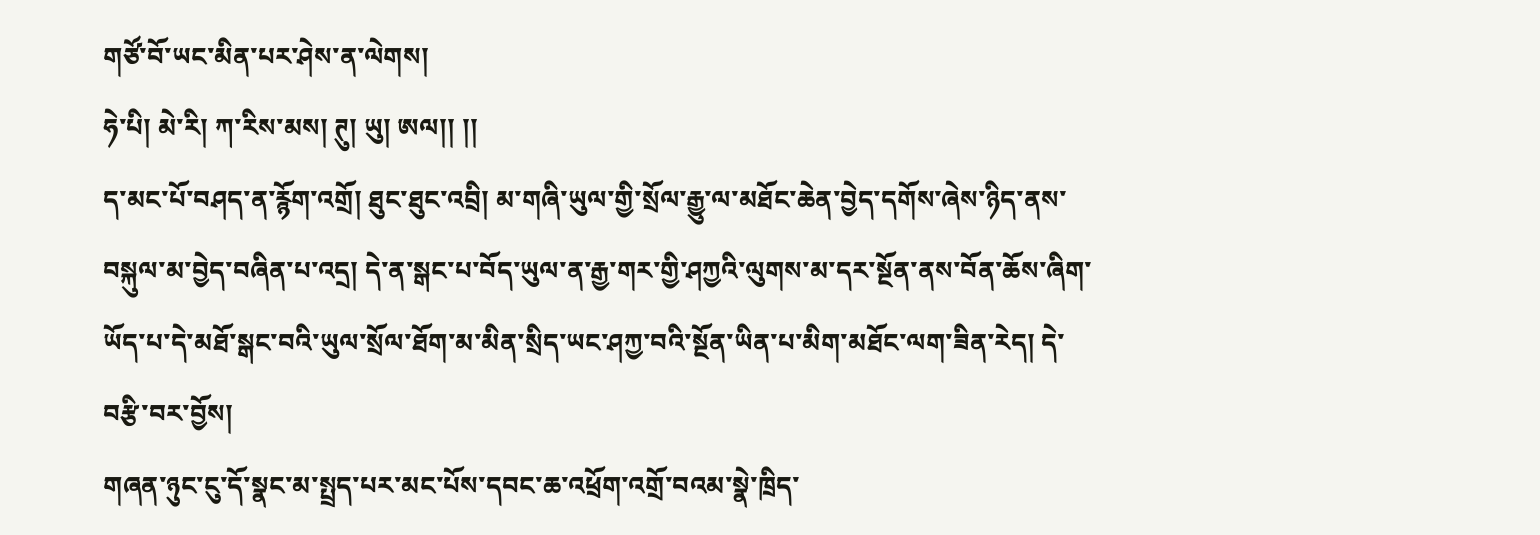གཙོ་བོ་ཡང་མིན་པར་ཤེས་ན་ལེགས།
ཧེ་པི། མེ་རི། ཀ་རིས་མས། ཊུ། ཡུ། ཨལ།། །།
ད་མང་པོ་བཤད་ན་རྙོག་འགྲོ། ཐུང་ཐུང་འབྲི། མ་གཞི་ཡུལ་གྱི་སྲོལ་རྒྱུ་ལ་མཐོང་ཆེན་བྱེད་དགོས་ཞེས་ཉིད་ནས་བསྐུལ་མ་བྱེད་བཞིན་པ་འདྲ། དེ་ན་སྒང་པ་བོད་ཡུལ་ན་རྒྱ་གར་གྱི་ཤཀྱའི་ལུགས་མ་དར་སྔོན་ནས་བོན་ཆོས་ཞིག་ཡོད་པ་དེ་མཐོ་སྒང་བའི་ཡུལ་སྲོལ་ཐོག་མ་མིན་སྲིད་ཡང་ཤཀྱ་བའི་སྔོན་ཡིན་པ་མིག་མཐོང་ལག་ཟིན་རེད། དེ་བརྩི་བར་བྱོས།
གཞན་ཉུང་ངུ་དོ་སྣང་མ་སྤྲད་པར་མང་པོས་དབང་ཆ་འཕྲོག་འགྲོ་བའམ་སྣེ་ཁྲིད་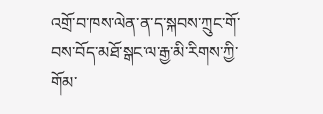འགྲོ་བ་ཁས་ལེན་ན་ད་སྐབས་ཀྲུང་གོ་བས་བོད་མཐོ་སྒང་ལ་རྒྱ་མི་རིགས་ཀྱི་གོམ་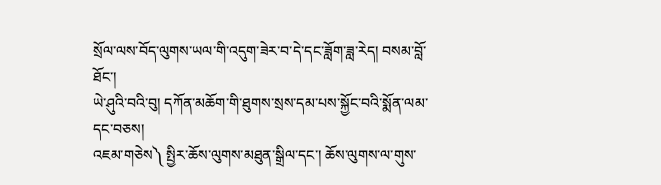སྲོལ་ལས་བོད་ལུགས་ཡལ་གི་འདུག་ཟེར་བ་དེ་དང་ཟློག་ཟླ་རེད། བསམ་བློ་ཐོང་།
ཡེ་ཤུའི་བའི་བུ། དཀོན་མཆོག་གི་ཐུགས་སྲས་དམ་པས་སྐྱོང་བའི་སྨོན་ལམ་དང་བཅས།
འཇམ་གཅེས༽ སྤྱིར་ཆོས་ལུགས་མཐུན་སྒྲིལ་དང་། ཆོས་ལུགས་ལ་གུས་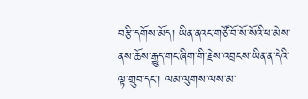བརྩི་དགོས་མོད། ཡིན་ནའང་གཙོ་བོ་སོ་སོའི་ཕ་མེས་ནས་ཆོས་རྒྱུད་གང་ཞིག་གི་རྗེས་འབྲངས་ཡིན་ན་དེའི་ལྟ་གྲུབ་དང་། ལམ་ལུགས་ལས་མ་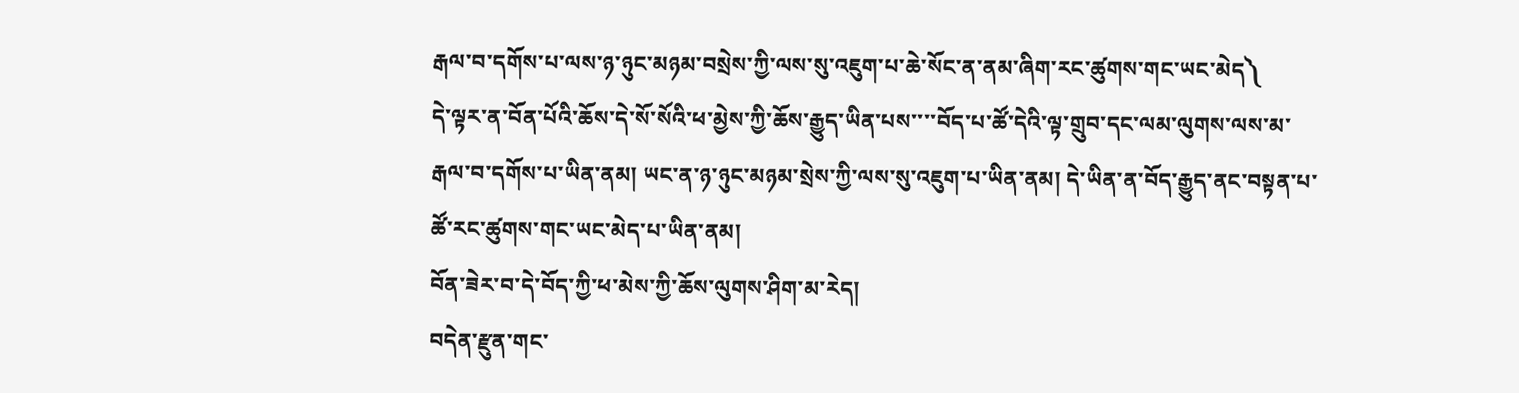རྒལ་བ་དགོས་པ་ལས་ཉ་ཉུང་མཉམ་བསྲེས་ཀྱི་ལས་སུ་འཇུག་པ་ཆེ་སོང་ན་ནམ་ཞིག་རང་ཚུགས་གང་ཡང་མེད༽
དེ་ལྟར་ན་བོན་པོའི་ཆོས་དེ་སོ་སོའི་ཕ་མྱེས་ཀྱི་ཆོས་རྒྱུད་ཡིན་པས་་་་བོད་པ་ཚོ་དེའི་ལྟ་གྲུབ་དང་ལམ་ལུགས་ལས་མ་རྒལ་བ་དགོས་པ་ཡིན་ནམ། ཡང་ན་ཉ་ཉུང་མཉམ་སྲེས་ཀྱི་ལས་སུ་འཇུག་པ་ཡིན་ནམ། དེ་ཡིན་ན་བོད་རྒྱུད་ནང་བསྟན་པ་ཚོ་རང་ཚུགས་གང་ཡང་མེད་པ་ཡིན་ནམ།
བོན་ཟེར་བ་དེ་བོད་ཀྱི་ཕ་མེས་ཀྱི་ཆོས་ལུགས་ཤིག་མ་རེད།
བདེན་རྫུན་གང་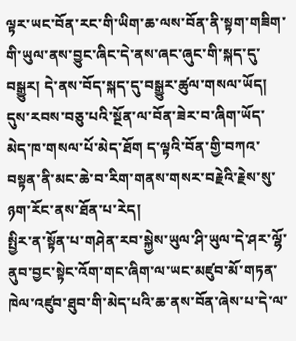ལྟར་ཡང་བོན་རང་གི་ཡིག་ཆ་ལས་བོན་ནི་སྟག་གཟིག་གི་ཡུལ་ནས་བྱུང་ཞིང་དེ་ནས་ཞང་ཞུང་གི་སྐད་དུ་བསྒྱུར། དེ་ནས་བོད་སྐད་དུ་བསྒྱུར་ཚུལ་གསལ་ཡོད།
དུས་རབས་བཅུ་པའི་སྔོན་ལ་བོན་ཟེར་བ་ཞིག་ཡོད་མེད་ཁ་གསལ་པོ་མེད་ཐོག ད་ལྟའི་བོན་གྱི་བཀའ་བསྟན་ནི་མང་ཆེ་བ་རིག་གནས་གསར་བརྗེའི་རྗེས་སུ་ཉག་རོང་ནས་ཐོན་པ་རེད།
སྤྱིར་ན་སྟོན་པ་གཤེན་རབ་སྐྱེས་ཡུལ་ཤི་ཡུལ་དེ་ཤར་ལྷོ་ནུབ་བྱང་སྟེང་འོག་གང་ཞིག་ལ་ཡང་མཛུབ་མོ་གཏན་ཁེལ་འཛུབ་ཐུབ་གི་མེད་པའི་ཆ་ནས་བོན་ཞེས་པ་དེ་ལ་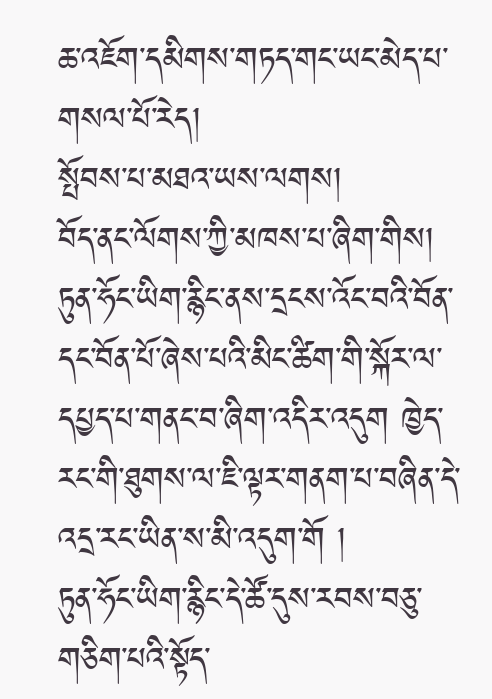ཆ་འཇོག་དམིགས་གཏད་གང་ཡང་མེད་པ་གསལ་པོ་རེད།
སྤོབས་པ་མཐའ་ཡས་ལགས།
བོད་ནང་ལོགས་ཀྱི་མཁས་པ་ཞིག་གིས། ཏུན་ཧོང་ཡིག་རྙིང་ནས་དྲངས་འོང་བའི་བོན་དང་བོན་པོ་ཞེས་པའི་མིང་ཚིག་གི་སྐོར་ལ་དཔྱད་པ་གནང་བ་ཞིག་འདིར་འདུག ཁྱེད་རང་གི་ཐུགས་ལ་ཇི་ལྟར་གནག་པ་བཞིན་དེ་འདྲ་རང་ཡིན་ས་མི་འདུག་གོ །
ཏུན་ཧོང་ཡིག་རྙིང་དེ་ཚོ་དུས་རབས་བཅུ་གཅིག་པའི་སྟོད་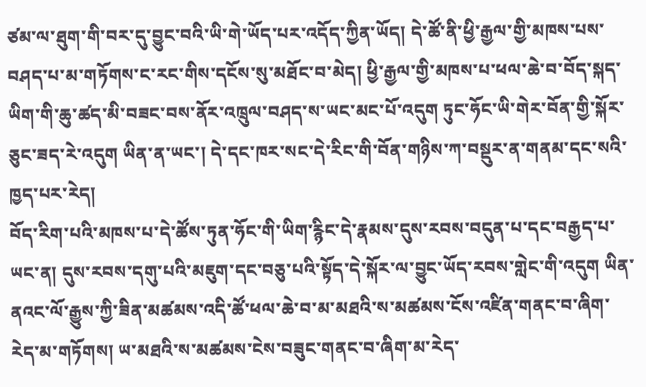ཙམ་ལ་ཐུག་གི་བར་དུ་བྱུང་བའི་ཡི་གེ་ཡོད་པར་འདོད་ཀྱིན་ཡོད། དེ་ཚོ་ནི་ཕྱི་རྒྱལ་གྱི་མཁས་པས་བཤད་པ་མ་གཏོགས་ང་རང་གིས་དངོས་སུ་མཐོང་བ་མེད། ཕྱི་རྒྱལ་གྱི་མཁས་པ་ཕལ་ཆེ་བ་བོད་སྐད་ཡིག་གི་ཆུ་ཚད་མི་བཟང་བས་ནོར་འཁྲུལ་བཤད་ས་ཡང་མང་པོ་འདུག ཏུང་ཧོང་ཡི་གེར་བོན་གྱི་སྐོར་ཅུང་ཟད་རེ་འདུག ཡིན་ན་ཡང་། དེ་དང་ཁར་སང་དེ་རིང་གི་བོན་གཉིས་ཀ་བསྡུར་ན་གནམ་དང་སའི་ཁྱད་པར་རེད།
བོད་རིག་པའི་མཁས་པ་དེ་ཚོས་ཏུན་ཧོང་གི་ཡིག་རྙིང་དེ་རྣམས་དུས་རབས་བདུན་པ་དང་བརྒྱད་པ་ཡང་ན། དུས་རབས་དགུ་པའི་མཇུག་དང་བཅུ་པའི་སྟོད་དེ་སྐོར་ལ་བྱུང་ཡོད་རབས་གླེང་གི་འདུག ཡིན་ནའང་ལོ་རྒྱུས་ཀྱི་ཟིན་མཚམས་འདི་ཚོ་ཕལ་ཆེ་བ་མ་མཐའི་ས་མཚམས་ངོས་འཛིན་གནང་བ་ཞིག་རེད་མ་གཏོགས། ཡ་མཐའི་ས་མཚམས་ངེས་བཟུང་གནང་བ་ཞིག་མ་རེད་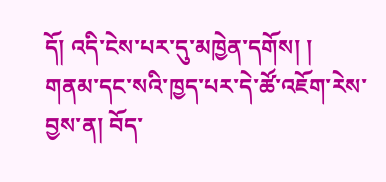དོ། འདི་ངེས་པར་དུ་མཁྱེན་དགོས། །
གནམ་དང་སའི་ཁྱད་པར་དེ་ཚོ་འཇོག་རེས་བྱས་ན། བོད་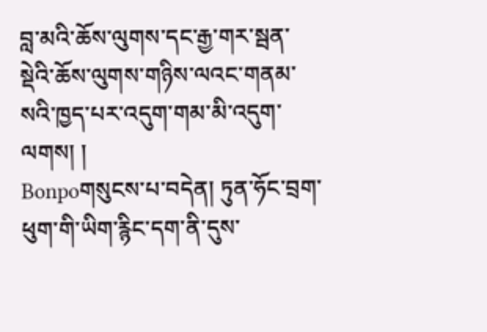བླ་མའི་ཆོས་ལུགས་དང་རྒྱ་གར་སྦན་སྡེའི་ཆོས་ལུགས་གཉིས་ལའང་གནམ་སའི་ཁྱད་པར་འདུག་གམ་མི་འདུག་ལགས། །
Bonpoགསུངས་པ་བདེན། ཏུན་ཧོང་བྲག་ཕུག་གི་ཡིག་རྙིང་དག་ནི་དུས་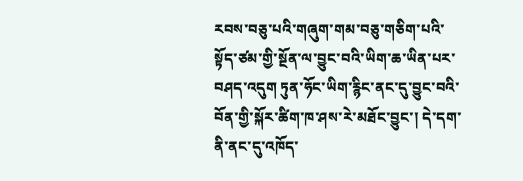རབས་བཅུ་པའི་གཞུག་གམ་བཅུ་གཅིག་པའི་སྟོད་ཙམ་གྱི་སྔོན་ལ་བྱུང་བའི་ཡིག་ཆ་ཡིན་པར་བཤད་འདུག ཏུན་ཧོང་ཡིག་རྙིང་ནང་དུ་བྱུང་བའི་བོན་གྱི་སྐོར་ཚིག་ཁ་ཤས་རེ་མཐོང་བྱུང་། དེ་དག་ནི་ནང་དུ་འཁོད་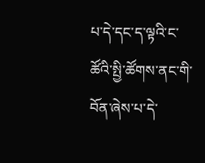པ་དེ་དང་ད་ལྟའི་ང་ཚོའི་སྤྱི་ཚོགས་ནང་གི་བོན་ཞེས་པ་དེ་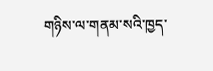གཉིས་ལ་གནམ་སའི་ཁྱད་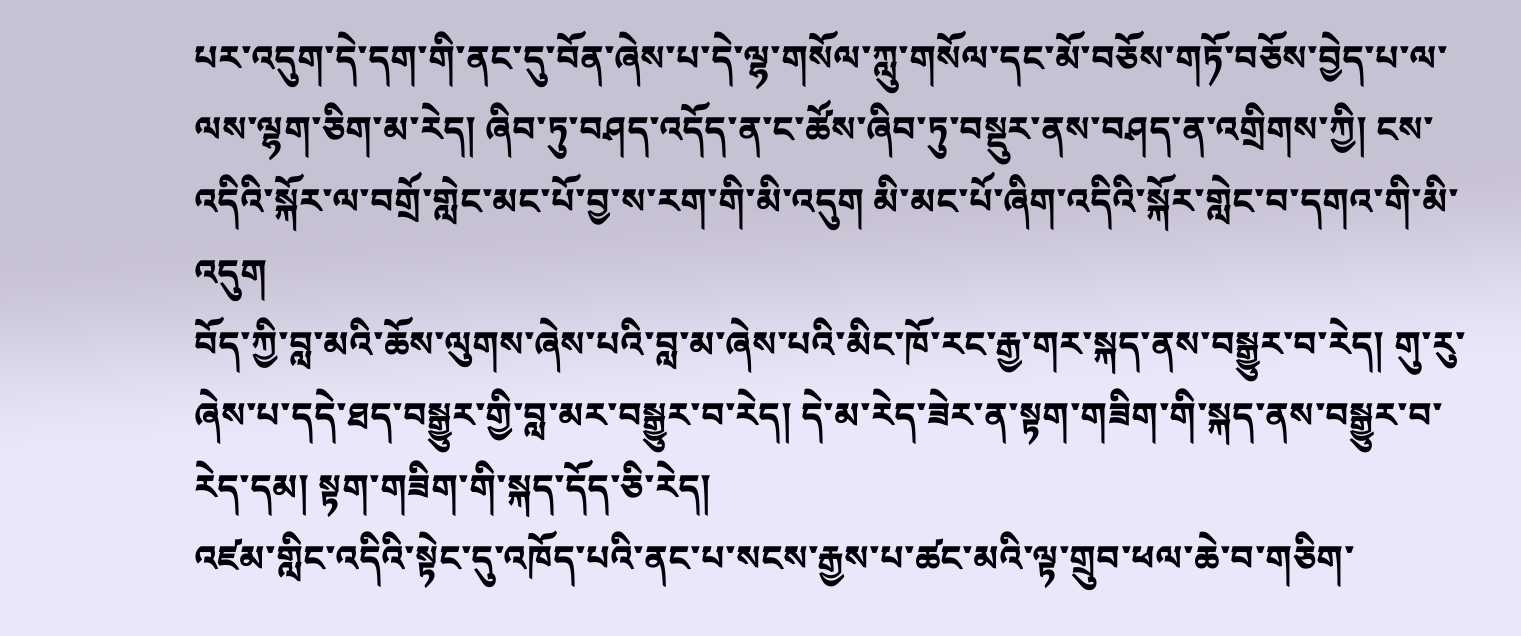པར་འདུག་དེ་དག་གི་ནང་དུ་བོན་ཞེས་པ་དེ་ལྷ་གསོལ་ཀླུ་གསོལ་དང་མོ་བཅོས་གཏོ་བཅོས་བྱེད་པ་ལ་ལས་ལྷག་ཅིག་མ་རེད། ཞིབ་ཏུ་བཤད་འདོད་ན་ང་ཚོས་ཞིབ་ཏུ་བསྡུར་ནས་བཤད་ན་འགྲིགས་ཀྱི། ངས་འདིའི་སྐོར་ལ་བགྲོ་གླེང་མང་པོ་བྱ་ས་རག་གི་མི་འདུག མི་མང་པོ་ཞིག་འདིའི་སྐོར་གླེང་བ་དགའ་གི་མི་འདུག
བོད་ཀྱི་བླ་མའི་ཆོས་ལུགས་ཞེས་པའི་བླ་མ་ཞེས་པའི་མིང་ཁོ་རང་རྒྱ་གར་སྐད་ནས་བསྒྱུར་བ་རེད། གུ་རུ་ཞེས་པ་དདེ་ཐད་བསྒྱུར་གྱི་བླ་མར་བསྒྱུར་བ་རེད། དེ་མ་རེད་ཟེར་ན་སྟག་གཟིག་གི་སྐད་ནས་བསྒྱུར་བ་རེད་དམ། སྟག་གཟིག་གི་སྐད་དོད་ཅི་རེད།
འཛམ་གླིང་འདིའི་སྟེང་དུ་འཁོད་པའི་ནང་པ་སངས་རྒྱས་པ་ཚང་མའི་ལྟ་གྲུབ་ཕལ་ཆེ་བ་གཅིག་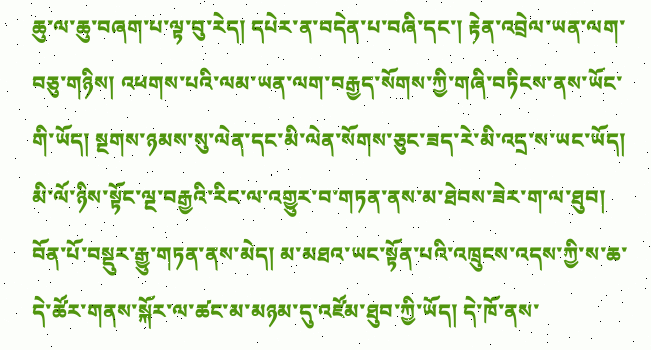ཆུ་ལ་ཆུ་བཞག་པ་ལྟ་བུ་རེད། དཔེར་ན་བདེན་པ་བཞི་དང་། རྟེན་འབྲེལ་ཡན་ལག་བཅུ་གཉིས། འཕགས་པའི་ལམ་ཡན་ལག་བརྒྱད་སོགས་ཀྱི་གཞི་བཏིངས་ནས་ཡོང་གི་ཡོད། སྔགས་ཉམས་སུ་ལེན་དང་མི་ལེན་སོགས་ཅུང་ཟད་རེ་མི་འདྲ་ས་ཡང་ཡོད། མི་ལོ་ཉིས་སྟོང་ལྔ་བརྒྱའི་རིང་ལ་འགྱུར་བ་གཏན་ནས་མ་ཐེབས་ཟེར་ག་ལ་ཐུབ།
བོན་པོ་བསྡུར་རྒྱུ་གཏན་ནས་མེད། མ་མཐའ་ཡང་སྟོན་པའི་འཁྲུངས་འདས་ཀྱི་ས་ཆ་དེ་ཚོར་གནས་སྐོར་ལ་ཚང་མ་མཉམ་དུ་འཛོམ་ཐུབ་ཀྱི་ཡོད། དེ་ཁོ་ནས་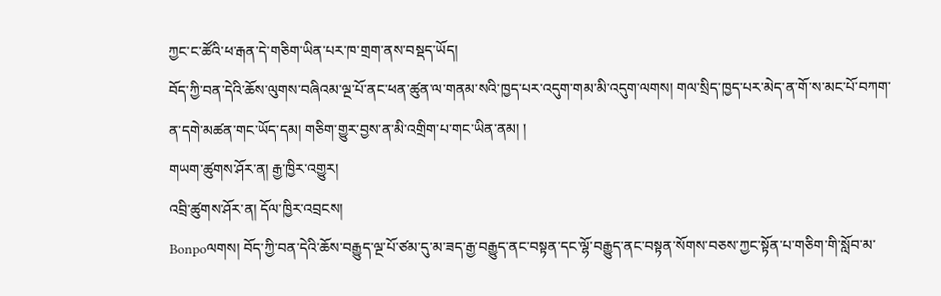ཀྱང་ང་ཚོའི་ཕ་རྒན་དེ་གཅིག་ཡིན་པར་ཁ་གྲག་ནས་བསྡད་ཡོད།
བོད་ཀྱི་བན་དེའི་ཆོས་ལུགས་བཞིའམ་ལྔ་པོ་ནང་ཕན་ཚུན་ལ་གནམ་སའི་ཁྱད་པར་འདུག་གམ་མི་འདུག་ལགས། གལ་སྲིད་ཁྱད་པར་མེད་ན་གོ་ས་མང་པོ་བཀག་ན་དགེ་མཚན་གང་ཡོད་དམ། གཅིག་གྱུར་བྱས་ན་མི་འགྲིག་པ་གང་ཡིན་ནམ། །
གཡག་ཚུགས་ཤོར་ན། རྒྱ་ཁྱིར་འགྱུར།
འབྲི་ཚུགས་ཤོར་ན། དོལ་ཁྱིར་འབྲངས།
Bonpoལགས། བོད་ཀྱི་བན་དེའི་ཆོས་བརྒྱུད་ལྔ་པོ་ཙམ་དུ་མ་ཟད་རྒྱ་བརྒྱུད་ནང་བསྟན་དང་ལྷོ་བརྒྱུད་ནང་བསྟན་སོགས་བཅས་ཀྱང་སྟོན་པ་གཅིག་གི་སློབ་མ་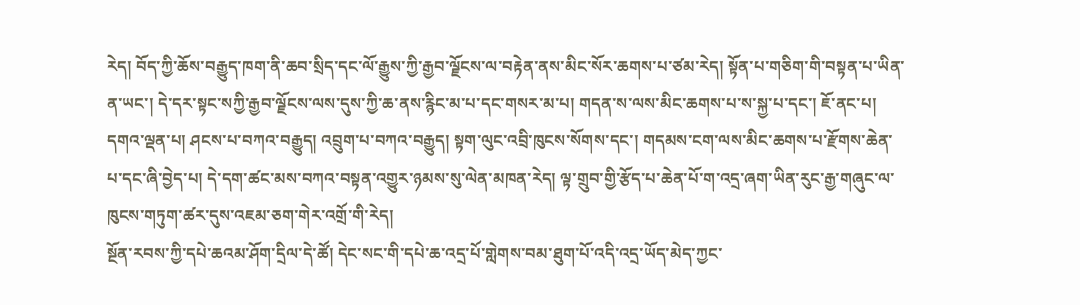རེད། བོད་ཀྱི་ཆོས་བརྒྱུད་ཁག་ནི་ཆབ་སྲིད་དང་ལོ་རྒྱུས་ཀྱི་རྒྱབ་ལྗོངས་ལ་བརྟེན་ནས་མིང་སོར་ཆགས་པ་ཙམ་རེད། སྟོན་པ་གཅིག་གི་བསྟན་པ་ཡིན་ན་ཡང་། དེ་དར་སྟང་སཀྱི་རྒྱབ་ལྗོངས་ལས་དུས་ཀྱི་ཆ་ནས་རྙིང་མ་པ་དང་གསར་མ་པ། གདན་ས་ལས་མིང་ཆགས་པ་ས་སྐྱ་པ་དང་། ཇོ་ནང་པ། དགའ་ལྡན་པ། ཤངས་པ་བཀའ་བརྒྱུད། འབྲུག་པ་བཀའ་བརྒྱུད། སྟག་ལུང་འབྲི་ཁུངས་སོགས་དང་། གདམས་ངག་ལས་མིང་ཆགས་པ་རྫོགས་ཆེན་པ་དང་ཞི་བྱེད་པ། དེ་དག་ཚང་མས་བཀའ་བསྟན་འགྱུར་ཉམས་སུ་ལེན་མཁན་རེད། ལྟ་གྲུབ་གྱི་རྩོད་པ་ཆེན་པོ་ག་འདྲ་ཞག་ཡིན་རུང་རྒྱ་གཞུང་ལ་ཁུངས་གཏུག་ཚར་དུས་འཇམ་ཅག་གེར་འགྲོ་གི་རེད།
སྔོན་རབས་ཀྱི་དཔེ་ཆའམ་ཤོག་དྲིལ་དེ་ཚོ། དེང་སང་གི་དཔེ་ཆ་འདྲ་པོ་གླེགས་བམ་ཐུག་པོ་འདི་འདྲ་ཡོད་མེད་ཀྱང་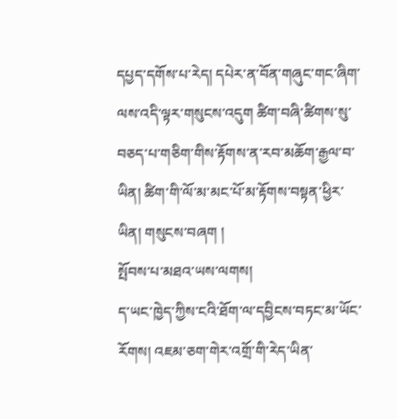དཔྱད་དགོས་པ་རེད། དཔེར་ན་བོན་གཞུང་གང་ཞིག་ལས་འདི་ལྟར་གསུངས་འདུག ཚིག་བཞི་ཚིགས་སུ་བཅད་པ་གཅིག་གིས་རྟོགས་ན་རབ་མཆོག་རྒྱལ་བ་ཡིན། ཚིག་གི་ལོ་མ་མང་པོ་མ་རྟོགས་བསྟན་ཕྱིར་ཡིན། གསུངས་བཞག །
སྤོབས་པ་མཐའ་ཡས་ལགས།
ད་ཡང་ཁྱེད་ཀྱིས་ངའི་ཐོག་ལ་དབྱིངས་བཏང་མ་ཡོང་རོགས། འཇམ་ཅག་གེར་འགྲོ་གི་རེད་ཡིན་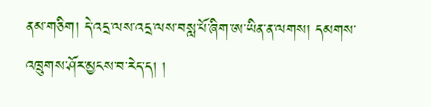ནམ་གཅིག། དེ་འདྲ་ལས་འདྲ་ལས་བསླ་པོ་ཞིག་ཨ་ཡིན་ན་ལགས། དམགས་འཁྲུགས་ཤོར་མྱངས་བ་རེད་ད། །